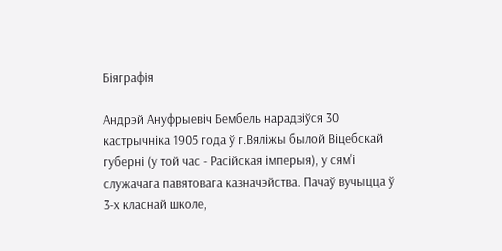Біяграфія

Андрэй Ануфрыевіч Бембель нарадзіўся 30 кастрычніка 1905 года ў г.Вяліжы былой Віцебскай губерні (у той час - Расійская імперыя), у сям'і служачага павятовага казначэйства. Пачаў вучыцца ў 3-х класнай школе,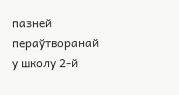пазней пераўтворанай у школу 2-й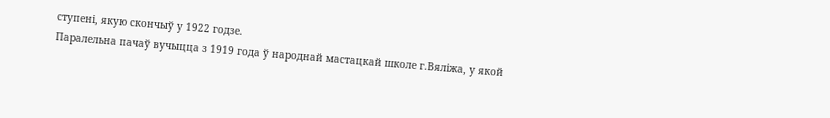ступені, якую скончыў у 1922 годзе.
Паралельна пачаў вучыцца з 1919 года ў народнай мастацкай школе г.Вяліжа, у якой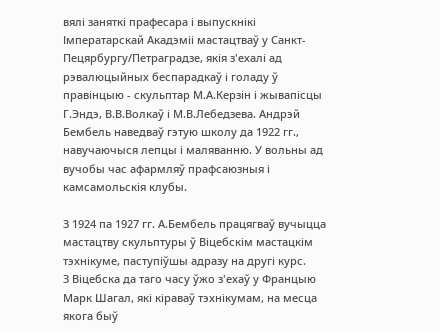вялі заняткі прафесара і выпускнікі Імператарскай Акадэміі мастацтваў у Санкт-Пецярбургу/Петраградзе, якія з'ехалі ад рэвалюцыйных беспарадкаў і голаду ў правінцыю - скульптар М.А.Керзін і жывапісцы Г.Эндэ, В.В.Волкаў і М.В.Лебедзева. Андрэй Бембель наведваў гэтую школу да 1922 гг., навучаючыся лепцы і маляванню. У вольны ад вучобы час афармляў прафсаюзныя і камсамольскія клубы.

З 1924 па 1927 гг. А.Бембель працягваў вучыцца мастацтву скульптуры ў Віцебскім мастацкім тэхнікуме, паступіўшы адразу на другі курс.
З Віцебска да таго часу ўжо з'ехаў у Францыю Марк Шагал, які кіраваў тэхнікумам, на месца якога быў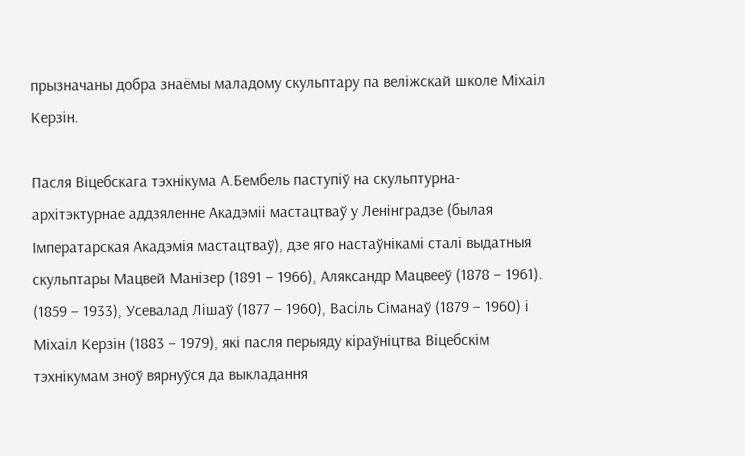прызначаны добра знаёмы маладому скульптару па веліжскай школе Міхаіл Керзін.

Пасля Віцебскага тэхнікума А.Бембель паступіў на скульптурна-архітэктурнае аддзяленне Акадэміі мастацтваў у Ленінградзе (былая Імператарская Акадэмія мастацтваў), дзе яго настаўнікамі сталі выдатныя скульптары Мацвей Манізер (1891 – 1966), Аляксандр Мацвееў (1878 – 1961). (1859 – 1933), Усевалад Лішаў (1877 – 1960), Васіль Сіманаў (1879 – 1960) і Міхаіл Керзін (1883 – 1979), які пасля перыяду кіраўніцтва Віцебскім тэхнікумам зноў вярнуўся да выкладання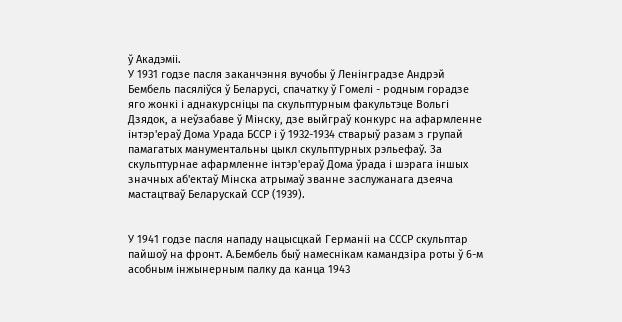ў Акадэміі.
У 1931 годзе пасля заканчэння вучобы ў Ленінградзе Андрэй Бембель пасяліўся ў Беларусі, спачатку ў Гомелі - родным горадзе яго жонкі і аднакурсніцы па скульптурным факультэце Вольгі Дзядок, а неўзабаве ў Мінску, дзе выйграў конкурс на афармленне інтэр'ераў Дома Урада БССР і ў 1932-1934 стварыў разам з групай памагатых манументальны цыкл скульптурных рэльефаў. За скульптурнае афармленне інтэр'ераў Дома ўрада і шэрага іншых значных аб'ектаў Мінска атрымаў званне заслужанага дзеяча мастацтваў Беларускай ССР (1939).


У 1941 годзе пасля нападу нацысцкай Германіі на СССР скульптар пайшоў на фронт. А.Бембель быў намеснікам камандзіра роты ў 6-м асобным інжынерным палку да канца 1943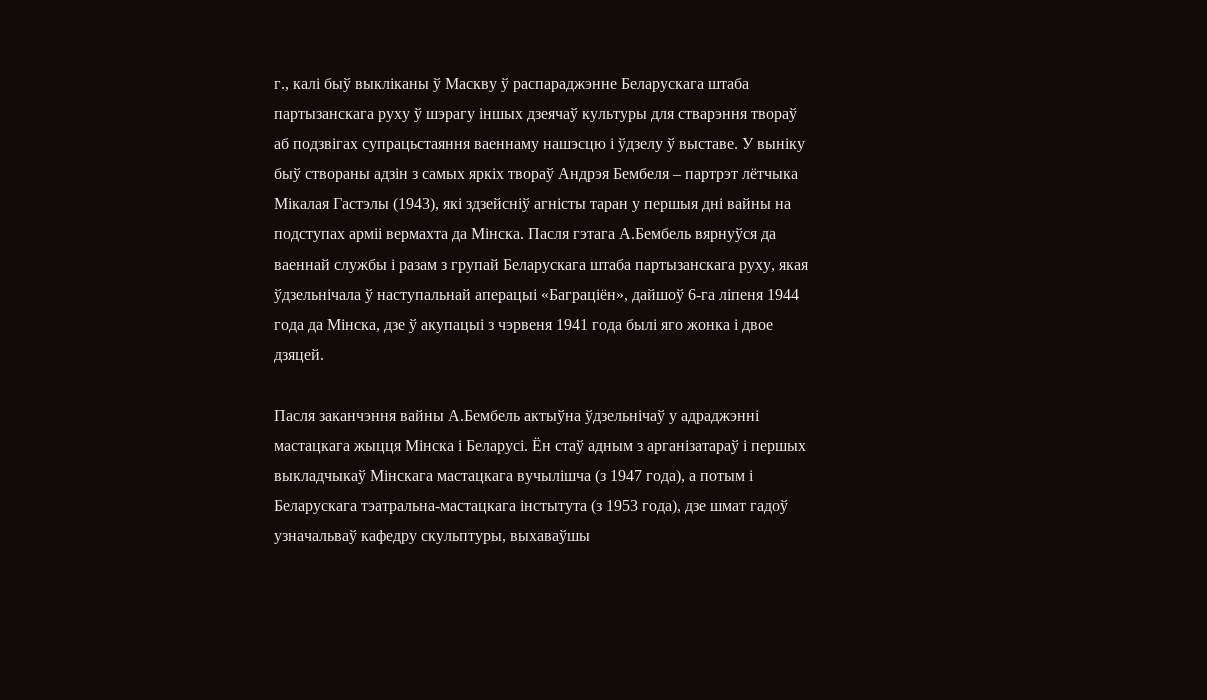г., калі быў выкліканы ў Маскву ў распараджэнне Беларускага штаба партызанскага руху ў шэрагу іншых дзеячаў культуры для стварэння твораў аб подзвігах супрацьстаяння ваеннаму нашэсцю і ўдзелу ў выставе. У выніку быў створаны адзін з самых яркіх твораў Андрэя Бембеля – партрэт лётчыка Мікалая Гастэлы (1943), які здзейсніў агністы таран у першыя дні вайны на подступах арміі вермахта да Мінска. Пасля гэтага А.Бембель вярнуўся да ваеннай службы і разам з групай Беларускага штаба партызанскага руху, якая ўдзельнічала ў наступальнай аперацыі «Баграціён», дайшоў 6-га ліпеня 1944 года да Мінска, дзе ў акупацыі з чэрвеня 1941 года былі яго жонка і двое дзяцей.

Пасля заканчэння вайны А.Бембель актыўна ўдзельнічаў у адраджэнні мастацкага жыцця Мінска і Беларусі. Ён стаў адным з арганізатараў і першых выкладчыкаў Мінскага мастацкага вучылішча (з 1947 года), а потым і Беларускага тэатральна-мастацкага інстытута (з 1953 года), дзе шмат гадоў узначальваў кафедру скульптуры, выхаваўшы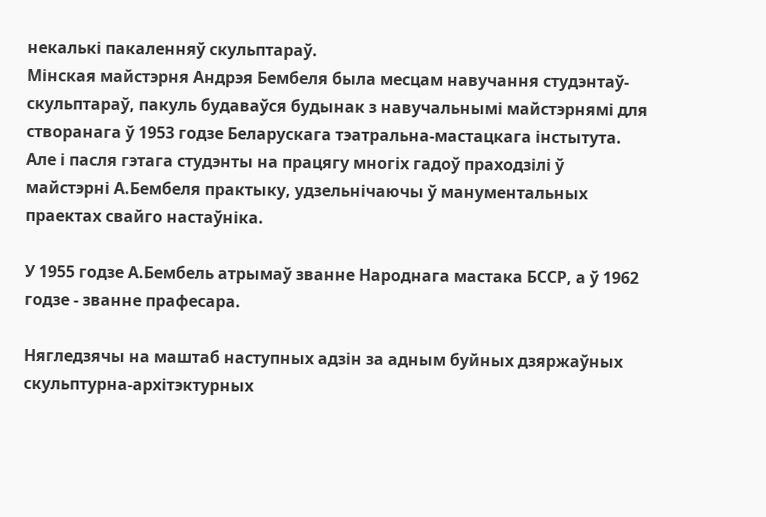некалькі пакаленняў скульптараў.
Мінская майстэрня Андрэя Бембеля была месцам навучання студэнтаў-скульптараў, пакуль будаваўся будынак з навучальнымі майстэрнямі для створанага ў 1953 годзе Беларускага тэатральна-мастацкага інстытута. Але і пасля гэтага студэнты на працягу многіх гадоў праходзілі ў майстэрні А.Бембеля практыку, удзельнічаючы ў манументальных праектах свайго настаўніка.

У 1955 годзе А.Бембель атрымаў званне Народнага мастака БССР, а ў 1962 годзе - званне прафесара.

Нягледзячы на маштаб наступных адзін за адным буйных дзяржаўных скульптурна-архітэктурных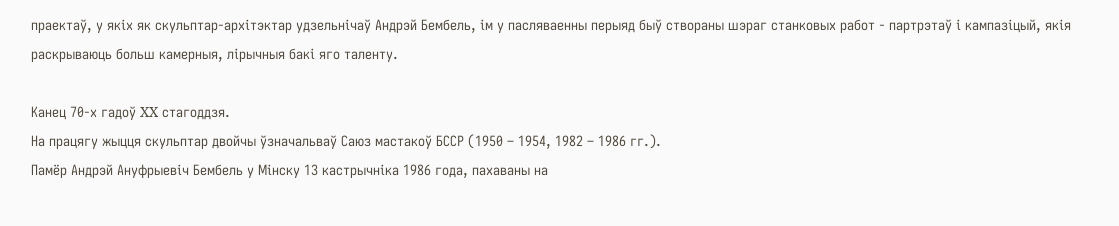праектаў, у якіх як скульптар-архітэктар удзельнічаў Андрэй Бембель, ім у пасляваенны перыяд быў створаны шэраг станковых работ - партрэтаў і кампазіцый, якія раскрываюць больш камерныя, лірычныя бакі яго таленту.

Канец 70-х гадоў XX стагоддзя.
На працягу жыцця скульптар двойчы ўзначальваў Саюз мастакоў БССР (1950 – 1954, 1982 – 1986 гг.).
Памёр Андрэй Ануфрыевіч Бембель у Мінску 13 кастрычніка 1986 года, пахаваны на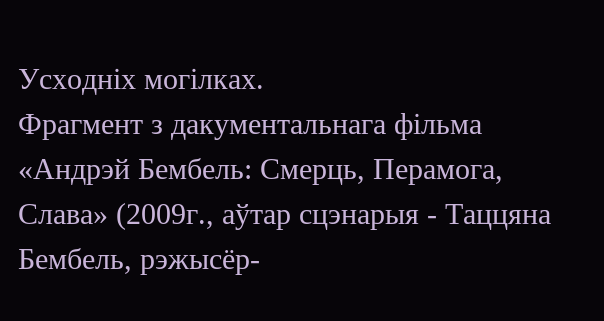Усходніх могілках.
Фрагмент з дакументальнага фільма «Андрэй Бембель: Смерць, Перамога, Слава» (2009г., аўтар сцэнарыя - Таццяна Бембель, рэжысёр-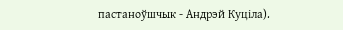пастаноўшчык - Андрэй Куціла).